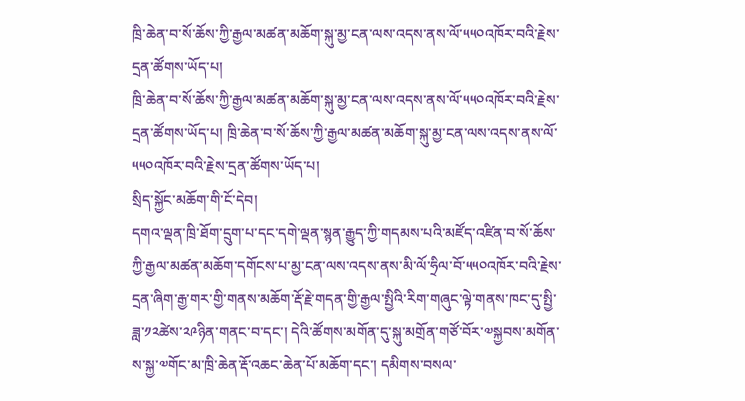ཁྲི་ཆེན་བ་སོ་ཆོས་ཀྱི་རྒྱལ་མཚན་མཆོག་སྐུ་མྱ་ངན་ལས་འདས་ནས་ལོ་༥༥༠འཁོར་བའི་རྗེས་དྲན་ཚོགས་ཡོད་པ།
ཁྲི་ཆེན་བ་སོ་ཆོས་ཀྱི་རྒྱལ་མཚན་མཆོག་སྐུ་མྱ་ངན་ལས་འདས་ནས་ལོ་༥༥༠འཁོར་བའི་རྗེས་དྲན་ཚོགས་ཡོད་པ། ཁྲི་ཆེན་བ་སོ་ཆོས་ཀྱི་རྒྱལ་མཚན་མཆོག་སྐུ་མྱ་ངན་ལས་འདས་ནས་ལོ་༥༥༠འཁོར་བའི་རྗེས་དྲན་ཚོགས་ཡོད་པ།
སྲིད་སྐྱོང་མཆོག་གི་ངོ་དེབ།
དགའ་ལྡན་ཁྲི་ཐོག་དྲུག་པ་དང་དགེ་ལྡན་སྙན་རྒྱུད་ཀྱི་གདམས་པའི་མཛོད་འཛིན་བ་སོ་ཆོས་ཀྱི་རྒྱལ་མཚན་མཆོག་དགོངས་པ་མྱ་ངན་ལས་འདས་ནས་མི་ལོ་ཧྲིལ་བོ་༥༥༠འཁོར་བའི་རྗེས་དྲན་ཞིག་རྒྱ་གར་གྱི་གནས་མཆོག་རྡོ་རྗེ་གདན་གྱི་རྒྱལ་སྤྱིའི་རིག་གཞུང་ལྟེ་གནས་ཁང་དུ་སྤྱི་ཟླ་༡༢ཚེས་༢༩ཉིན་གནང་བ་དང་། དེའི་ཚོགས་མགོན་དུ་སྐུ་མགྲོན་གཙོ་བོར་༧སྐྱབས་མགོན་ས་སྐྱ་༧གོང་མ་ཁྲི་ཆེན་རྡོ་འཆང་ཆེན་པོ་མཆོག་དང་། དམིགས་བསལ་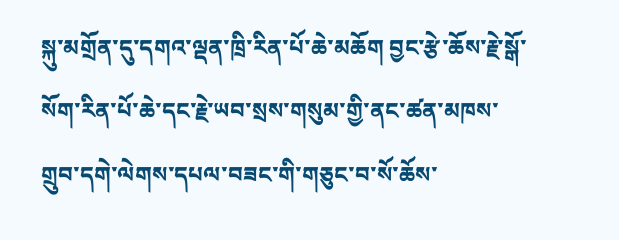སྐུ་མགྲོན་དུ་དགའ་ལྡན་ཁྲི་རིན་པོ་ཆེ་མཆོག བྱང་རྩེ་ཆོས་རྗེ་སྒོ་སོག་རིན་པོ་ཆེ་དང་རྗེ་ཡབ་སྲས་གསུམ་གྱི་ནང་ཚན་མཁས་གྲུབ་དགེ་ལེགས་དཔལ་བཟང་གི་གཅུང་བ་སོ་ཆོས་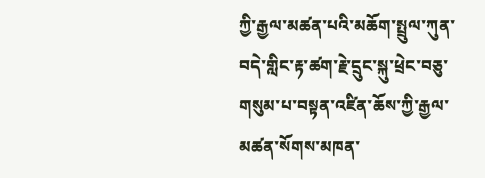ཀྱི་རྒྱལ་མཚན་པའི་མཆོག་སྤྲུལ་ཀུན་བདེ་གླིང་རྟ་ཚག་རྗེ་དྲུང་སྐུ་ཕྲེང་བཅུ་གསུམ་པ་བསྟན་འཛིན་ཆོས་ཀྱི་རྒྱལ་མཚན་སོགས་མཁན་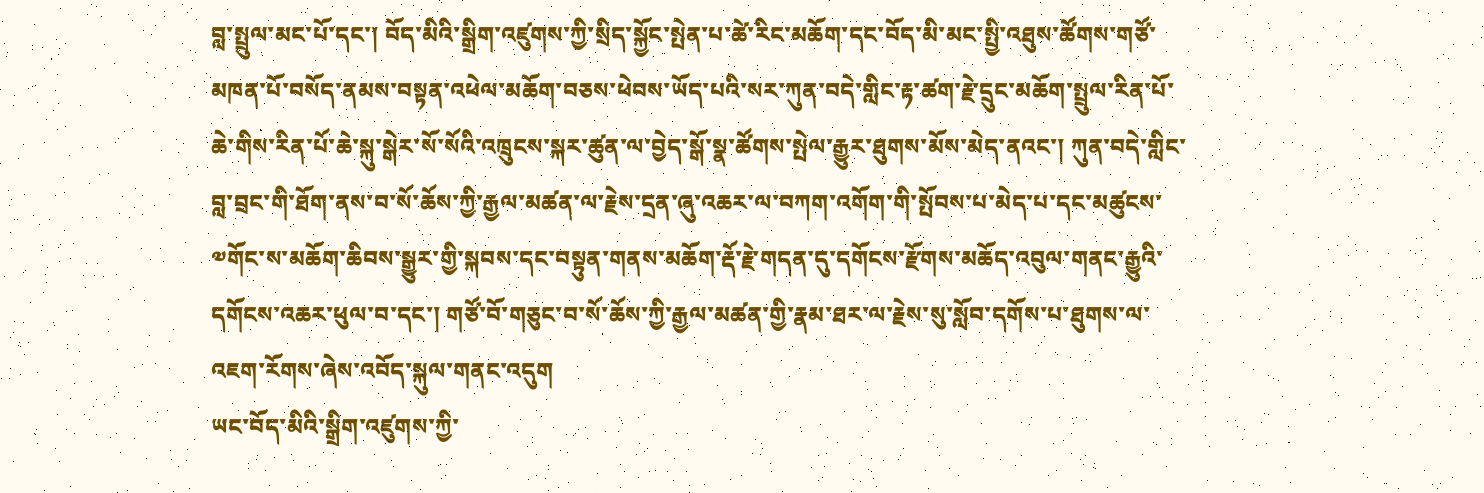བླ་སྤྲུལ་མང་པོ་དང་། བོད་མིའི་སྒྲིག་འཛུགས་ཀྱི་སྲིད་སྐྱོང་སྤེན་པ་ཚེ་རིང་མཆོག་དང་བོད་མི་མང་སྤྱི་འཐུས་ཚོགས་གཙོ་མཁན་པོ་བསོད་ནམས་བསྟན་འཕེལ་མཆོག་བཅས་ཕེབས་ཡོད་པའི་སར་ཀུན་བདེ་གླིང་རྟ་ཚག་རྗེ་དྲུང་མཆོག་སྤྲུལ་རིན་པོ་ཆེ་གིས་རིན་པོ་ཆེ་སྐུ་སྒེར་སོ་སོའི་འཁྲུངས་སྐར་ཚུན་ལ་བྱེད་སྒོ་སྣ་ཚོགས་སྤེལ་རྒྱུར་ཐུགས་མོས་མེད་ནའང་། ཀུན་བདེ་གླིང་བླ་བྲང་གི་ཐོག་ནས་བ་སོ་ཆོས་ཀྱི་རྒྱལ་མཚན་ལ་རྗེས་དྲན་ཞུ་འཆར་ལ་བཀག་འགོག་གི་སྤོབས་པ་མེད་པ་དང་མཚུངས་༧གོང་ས་མཆོག་ཆིབས་སྒྱུར་གྱི་སྐབས་དང་བསྟུན་གནས་མཆོག་རྡོ་རྗེ་གདན་དུ་དགོངས་རྫོགས་མཆོད་འབུལ་གནང་རྒྱུའི་དགོངས་འཆར་ཕུལ་བ་དང་། གཙོ་བོ་གཅུང་བ་སོ་ཆོས་ཀྱི་རྒྱལ་མཚན་གྱི་རྣམ་ཐར་ལ་རྗེས་སུ་སློབ་དགོས་པ་ཐུགས་ལ་འཇག་རོགས་ཞེས་འབོད་སྐུལ་གནང་འདུག
ཡང་བོད་མིའི་སྒྲིག་འཛུགས་ཀྱི་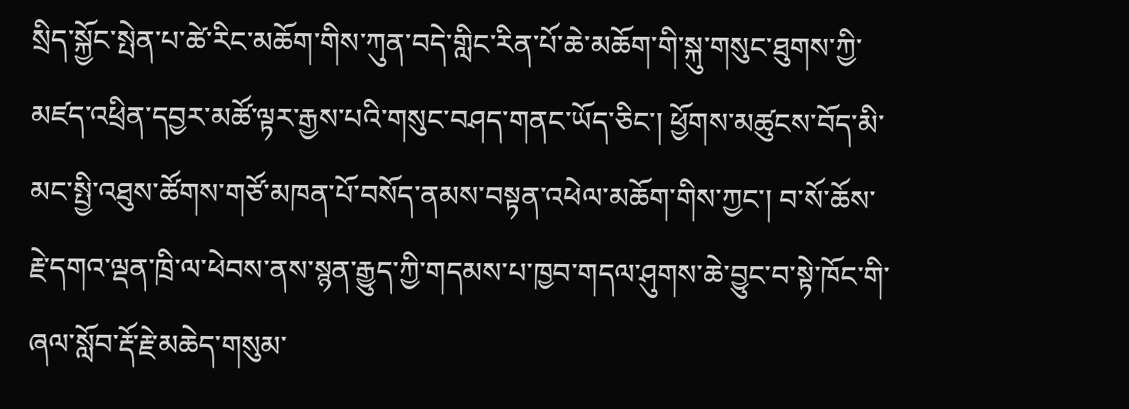སྲིད་སྐྱོང་སྤེན་པ་ཚེ་རིང་མཆོག་གིས་ཀུན་བདེ་གླིང་རིན་པོ་ཆེ་མཆོག་གི་སྐུ་གསུང་ཐུགས་ཀྱི་མཛད་འཕྲིན་དབྱར་མཚོ་ལྟར་རྒྱས་པའི་གསུང་བཤད་གནང་ཡོད་ཅིང་། ཕྱོགས་མཚུངས་བོད་མི་མང་སྤྱི་འཐུས་ཚོགས་གཙོ་མཁན་པོ་བསོད་ནམས་བསྟན་འཕེལ་མཆོག་གིས་ཀྱང་། བ་སོ་ཆོས་རྗེ་དགའ་ལྡན་ཁྲི་ལ་ཕེབས་ནས་སྙན་རྒྱུད་ཀྱི་གདམས་པ་ཁྱབ་གདལ་ཤུགས་ཆེ་བྱུང་བ་སྟེ་ཁོང་གི་ཞལ་སློབ་རྡོ་རྗེ་མཆེད་གསུམ་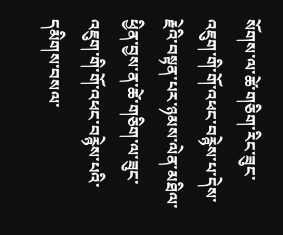སོགས་ལ་ཚེ་གཅིག་རིང་ཟུང་འཇུག་གི་གོ་འཕང་བརྙེས་པ་དེས་རྗེའི་བསྟན་པར་ཉམས་ལེན་མཐིལ་ཕྱིན་བྱས་ན་ཚེ་གཅིག་ལ་ཟུང་འཇུག་གི་གོ་འཕང་བརྙེས་པའི་དམིགས་བསལ་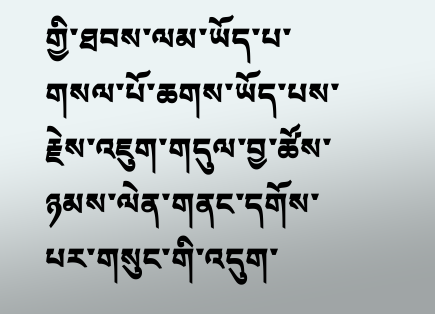གྱི་ཐབས་ལམ་ཡོད་པ་གསལ་པོ་ཆགས་ཡོད་པས་རྗེས་འཇུག་གདུལ་བྱ་ཚོས་ཉམས་ལེན་གནང་དགོས་པར་གསུང་གི་འདུག་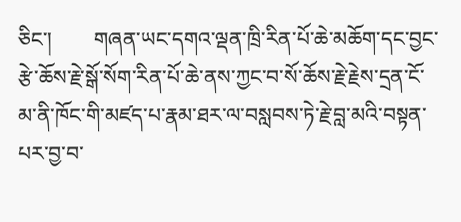ཅིང་།        གཞན་ཡང་དགའ་ལྡན་ཁྲི་རིན་པོ་ཆེ་མཆོག་དང་བྱང་རྩེ་ཆོས་རྗེ་སྒོ་སོག་རིན་པོ་ཆེ་ནས་ཀྱང་བ་སོ་ཆོས་རྗེ་རྗེས་དྲན་ངོ་མ་ནི་ཁོང་གི་མཛད་པ་རྣམ་ཐར་ལ་བསླབས་ཏེ་རྗེ་བླ་མའི་བསྟན་པར་བྱ་བ་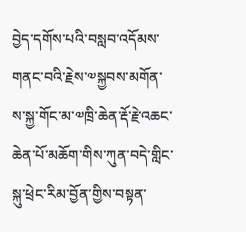བྱེད་དགོས་པའི་བསླབ་འདོམས་གནང་བའི་རྗེས་༧སྐྱབས་མགོན་ས་སྐྱ་གོང་མ་༧ཁྲི་ཆེན་རྡོ་རྗེ་འཆང་ཆེན་པོ་མཆོག་གིས་ཀུན་བདེ་གླིང་སྐུ་ཕྲེང་རིམ་བྱོན་གྱིས་བསྟན་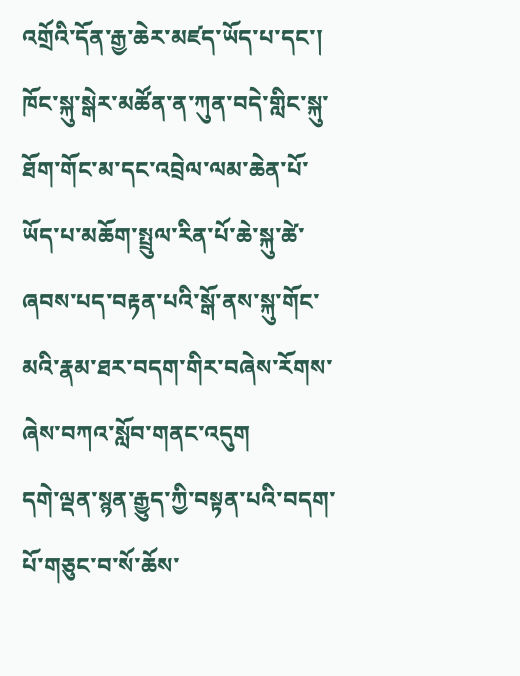འགྲོའི་དོན་རྒྱ་ཆེར་མཛད་ཡོད་པ་དང་། ཁོང་སྐུ་སྒེར་མཚོན་ན་ཀུན་བདེ་གླིང་སྐུ་ཐོག་གོང་མ་དང་འབྲེལ་ལམ་ཆེན་པོ་ཡོད་པ་མཆོག་སྤྲུལ་རིན་པོ་ཆེ་སྐུ་ཚེ་ཞབས་པད་བརྟན་པའི་སྒོ་ནས་སྐུ་གོང་མའི་རྣམ་ཐར་བདག་གིར་བཞེས་རོགས་ཞེས་བཀའ་སློབ་གནང་འདུག
དགེ་ལྡན་སྙན་རྒྱུད་ཀྱི་བསྟན་པའི་བདག་པོ་གཅུང་བ་སོ་ཆོས་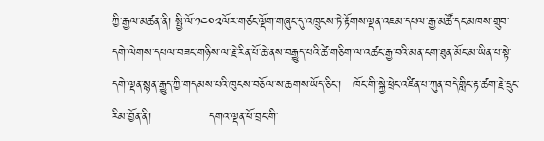ཀྱི་རྒྱལ་མཚན་ནི། སྤྱི་ལོ་༡༤༠༢ལོར་གཙང་ལྡོག་གཞུང་དུ་འཁྲུངས་ཏེ་རྟོགས་ལྡན་འཇམ་དཔལ་རྒྱ་མཚོ་དང་མཁས་གྲུབ་དགེ་ལེགས་དཔལ་བཟང་གཉིས་ལ་རྗེ་རིན་པོ་ཆེ་ནས་བརྒྱུད་པའི་ཚེ་གཅིག་ལ་འཚང་རྒྱ་བའི་མན་ངག་ཐུན་མོང་མ་ཡིན་པ་སྟེ་དགེ་ལྡན་སྙན་རྒྱུད་ཀྱི་གདམས་པའི་ཁུངས་བཅོལ་ས་ཆགས་ཡོད་ཅིང་།   ཁོང་གི་སྐྱེ་ཕྲེང་འཛིན་པ་ཀུན་བདེ་གླིང་རྟ་ཚག་རྗེ་དྲུང་རིམ་བྱོན་ནི།              དགའ་ལྡན་ཕོ་བྲང་གི་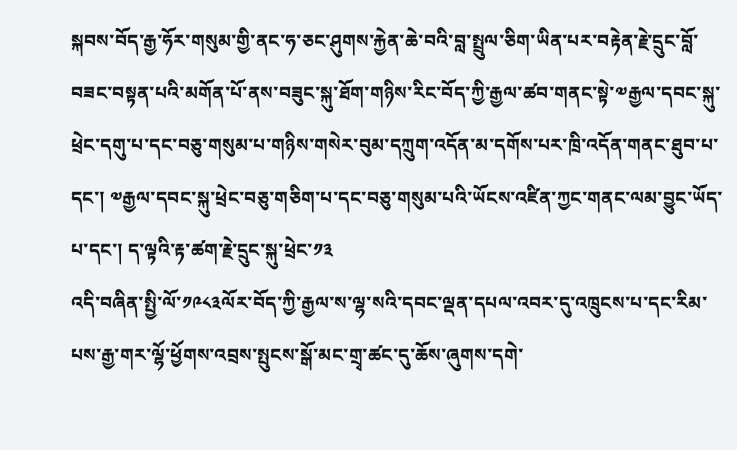སྐབས་བོད་རྒྱ་ཧོར་གསུམ་གྱི་ནང་ཧ་ཅང་ཤུགས་རྐྱེན་ཆེ་བའི་བླ་སྤྲུལ་ཅིག་ཡིན་པར་བརྟེན་རྗེ་དྲུང་བློ་བཟང་བསྟན་པའི་མགོན་པོ་ནས་བཟུང་སྐུ་ཐོག་གཉིས་རིང་བོད་ཀྱི་རྒྱལ་ཚབ་གནང་སྟེ་༧རྒྱལ་དབང་སྐུ་ཕྲེང་དགུ་པ་དང་བཅུ་གསུམ་པ་གཉིས་གསེར་བུམ་དཀྲུག་འདོན་མ་དགོས་པར་ཁྲི་འདོན་གནང་ཐུབ་པ་དང་། ༧རྒྱལ་དབང་སྐུ་ཕྲེང་བཅུ་གཅིག་པ་དང་བཅུ་གསུམ་པའི་ཡོངས་འཛིན་ཀྱང་གནང་ལམ་བྱུང་ཡོད་པ་དང་། ད་ལྟའི་རྟ་ཚག་རྗེ་དྲུང་སྐུ་ཕྲེང་༡༣
འདི་བཞིན་སྤྱི་ལོ་༡༩༨༣ལོར་བོད་ཀྱི་རྒྱལ་ས་ལྷ་སའི་དབང་ལྡན་དཔལ་འབར་དུ་འཁྲུངས་པ་དང་རིམ་པས་རྒྱ་གར་ལྷོ་ཕྱོགས་འབྲས་སྤུངས་སྒོ་མང་གྲྭ་ཚང་དུ་ཆོས་ཞུགས་དགེ་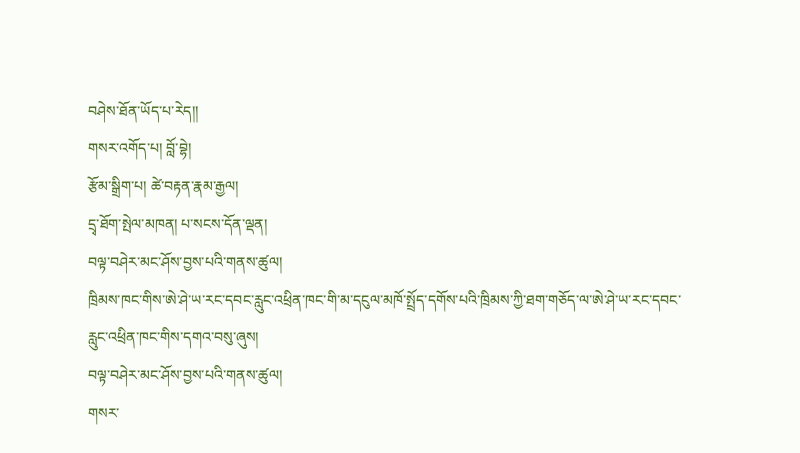བཤེས་ཐོན་ཡོད་པ་རེད།།
གསར་འགོད་པ། བློ་བྷེ།
རྩོམ་སྒྲིག་པ། ཚེ་བརྟན་རྣམ་རྒྱལ།
དྲྭ་ཐོག་སྤེལ་མཁན། པ་སངས་དོན་ལྡན།
བལྟ་བཤེར་མང་ཤོས་བྱས་པའི་གནས་ཚུལ།
ཁྲིམས་ཁང་གིས་ཨེ་ཤེ་ཡ་རང་དབང་རླུང་འཕྲིན་ཁང་གི་མ་དངུལ་མཁོ་སྤྲོད་དགོས་པའི་ཁྲིམས་ཀྱི་ཐག་གཅོད་ལ་ཨེ་ཤེ་ཡ་རང་དབང་རླུང་འཕྲིན་ཁང་གིས་དགའ་བསུ་ཞུས།
བལྟ་བཤེར་མང་ཤོས་བྱས་པའི་གནས་ཚུལ།
གསར་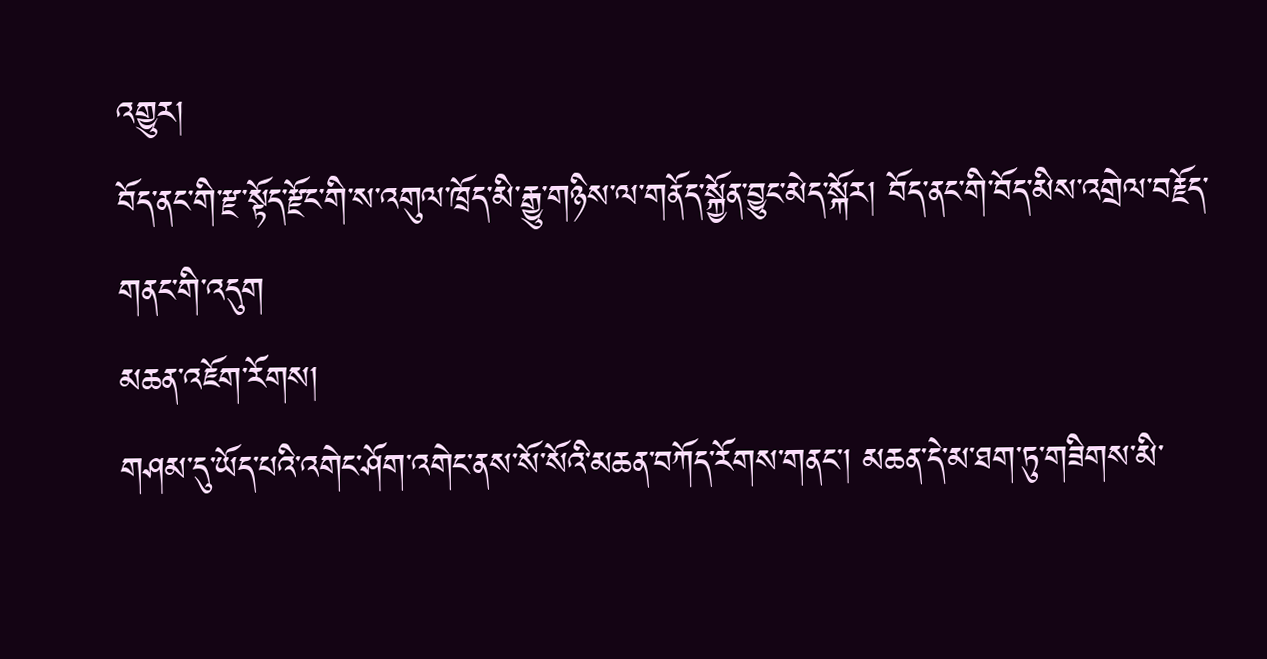འགྱུར།
བོད་ནང་གི་རྫ་སྟོད་རྫོང་གི་ས་འགུལ་ཁྲོད་མི་རྒྱུ་གཉིས་ལ་གནོད་སྐྱོན་བྱུང་མེད་སྐོར། བོད་ནང་གི་བོད་མིས་འགྲེལ་བརྗོད་གནང་གི་འདུག
མཆན་འཇོག་རོགས།
གཤམ་དུ་ཡོད་པའི་འགེང་ཤོག་འགེང་ནས་སོ་སོའི་མཆན་བཀོད་རོགས་གནང་། མཆན་དེ་མ་ཐག་ཏུ་གཟིགས་མི་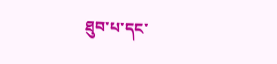ཐུབ་པ་དང་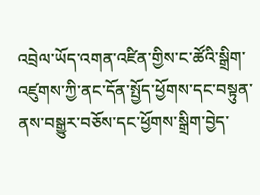འབྲེལ་ཡོད་འགན་འཛིན་གྱིས་ང་ཚོའི་སྒྲིག་འཛུགས་ཀྱི་ནང་དོན་སྤྱོད་ཕྱོགས་དང་བསྟུན་ནས་བསྒྱུར་བཅོས་དང་ཕྱོགས་སྒྲིག་བྱེད་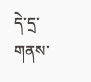དེ་དྲ་གནས་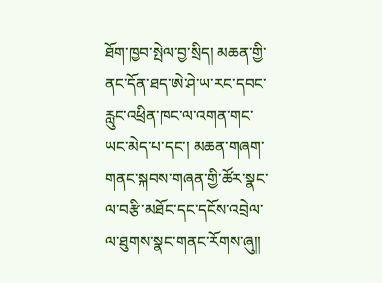ཐོག་ཁྱབ་སྤེལ་བྱ་སྲིད། མཆན་གྱི་ནང་དོན་ཐད་ཨེ་ཤེ་ཡ་རང་དབང་རླུང་འཕྲིན་ཁང་ལ་འགན་གང་ཡང་མེད་པ་དང་། མཆན་གཞག་གནང་སྐབས་གཞན་གྱི་ཚོར་སྣང་ལ་བརྩི་མཐོང་དང་དངོས་འབྲེལ་ལ་ཐུགས་སྣང་གནང་རོགས་ཞུ༎